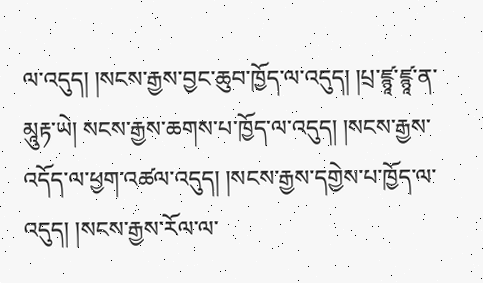ལ་འདུད། །སངས་རྒྱས་བྱང་ཆུབ་ཁྱོད་ལ་འདུད། །པྲ་ཛྙཱ་ཛྙཱ་ན་མཱུརྟ་ཡེ། སངས་རྒྱས་ཆགས་པ་ཁྱོད་ལ་འདུད། །སངས་རྒྱས་འདོད་ལ་ཕྱག་འཚལ་འདུད། །སངས་རྒྱས་དགྱེས་པ་ཁྱོད་ལ་འདུད། །སངས་རྒྱས་རོལ་ལ་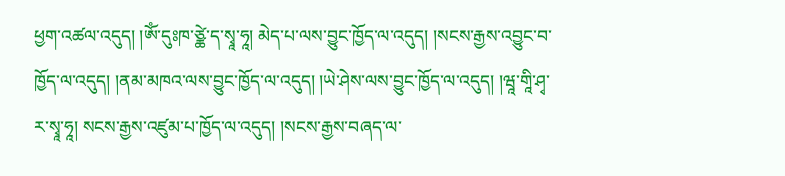ཕྱག་འཚལ་འདུད། །ཨོཾ་དུཿཁ་ཙྪེ་ད་སྭཱ་ཧཱ། མེད་པ་ལས་བྱུང་ཁྱོད་ལ་འདུད། །སངས་རྒྱས་འབྱུང་བ་ཁྱོད་ལ་འདུད། །ནམ་མཁའ་ལས་བྱུང་ཁྱོད་ལ་འདུད། །ཡེ་ཤེས་ལས་བྱུང་ཁྱོད་ལ་འདུད། །ཝཱ་གཱི་ཤྭ་ར་སྭཱ་ཧཱ། སངས་རྒྱས་འཛུམ་པ་ཁྱོད་ལ་འདུད། །སངས་རྒྱས་བཞད་ལ་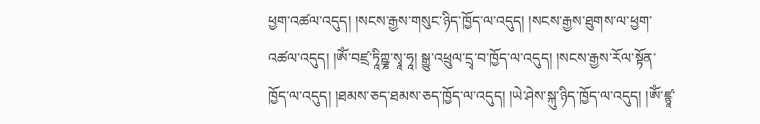ཕྱག་འཚལ་འདུད། །སངས་རྒྱས་གསུང་ཉིད་ཁྱོད་ལ་འདུད། །སངས་རྒྱས་ཐུགས་ལ་ཕྱག་འཚལ་འདུད། །ཨོཾ་བཛྲ་ཏཱིཀྵྞ་སྭཱ་ཧཱ། སྒྱུ་འཕྲུལ་དྲྭ་བ་ཁྱོད་ལ་འདུད། །སངས་རྒྱས་རོལ་སྟོན་ཁྱོད་ལ་འདུད། །ཐམས་ཅད་ཐམས་ཅད་ཁྱོད་ལ་འདུད། །ཡེ་ཤེས་སྐུ་ཉིད་ཁྱོད་ལ་འདུད། །ཨོཾ་ཛྙཱ་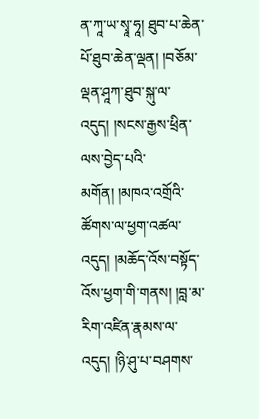ན་ཀཱ་ཡ་སྭཱ་ཧཱ། ཐུབ་པ་ཆེན་པོ་ཐུབ་ཆེན་ལྡན། །བཅོམ་ལྡན་ཤཱཀ་ཐུབ་སྐུ་ལ་འདུད། །སངས་རྒྱས་ཕྲིན་ལས་བྱེད་པའི་མགོན། །མཁའ་འགྲོའི་ཚོགས་ལ་ཕྱག་འཚལ་འདུད། །མཆོད་འོས་བསྟོད་འོས་ཕྱག་གི་གནས། །བླ་མ་རིག་འཛིན་རྣམས་ལ་འདུད། །ཉི་ཤུ་པ་བཤགས་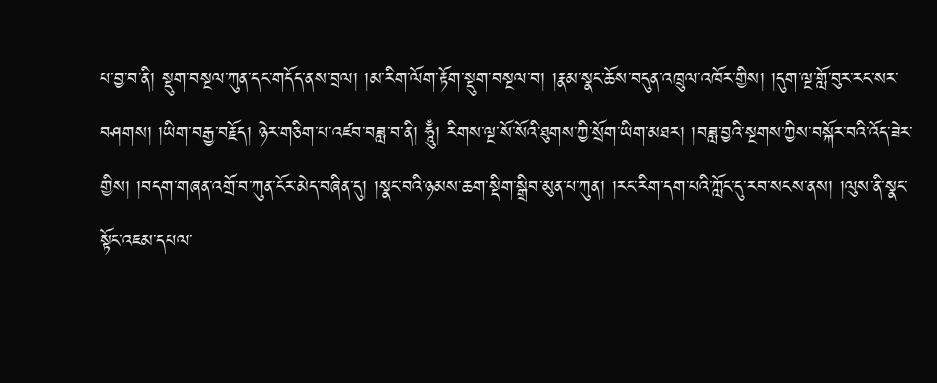པ་བྱ་བ་ནི། སྡུག་བསྔལ་ཀུན་དང་གདོད་ནས་བྲལ། །མ་རིག་ལོག་རྟོག་སྡུག་བསྔལ་བ། །རྣམ་སྣང་ཆོས་བདུན་འཁྲུལ་འཁོར་གྱིས། །དུག་ལྔ་གློ་བུར་རང་སར་བཤགས། །ཡིག་བརྒྱ་བརྗོད། ཉེར་གཅིག་པ་འཛབ་བཟླ་བ་ནི། ཧཱུྃ། རིགས་ལྔ་སོ་སོའི་ཐུགས་ཀྱི་སྲོག་ཡིག་མཐར། །བཟླ་བྱའི་སྔགས་ཀྱིས་བསྐོར་བའི་འོད་ཟེར་གྱིས། །བདག་གཞན་འགྲོ་བ་ཀུན་ངོར་མེད་བཞིན་དུ། །སྣང་བའི་ཉམས་ཆག་སྡིག་སྒྲིབ་མུན་པ་ཀུན། །རང་རིག་དག་པའི་ཀློང་དུ་རབ་སངས་ནས། །ལུས་ནི་སྣང་སྟོང་འཇམ་དཔལ་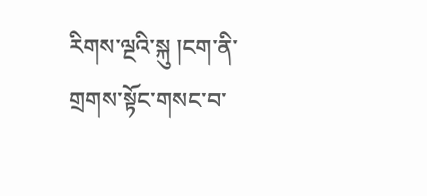རིགས་ལྔའི་སྐུ །ངག་ནི་གྲགས་སྟོང་གསང་བ་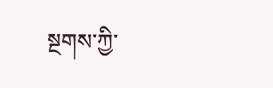སྔགས་ཀྱི་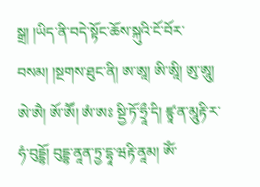སྒྲ། །ཡིད་ནི་བདེ་སྟོང་ཆོས་སྐུའི་ངོ་བོར་བསམ། །སྔགས་ཐུང་ནི། ཨ་ཨཱ། ཨི་ཨཱི། ཨུ་ཨཱུ། ཨེ་ཨཻ། ཨོ་ཨཽ། ཨཾ་ཨཿ སྡྱི་ཏོ་ཧྲཱྀ་དི། ཛྙཱ་ན་མཱུརྟི་ར་ཧཾ་བུདྡྷོ། བུདྡྷ་ནཱན་ཏྲྱ་དྷཱ་ཝརྟི་ནཱམ། ཨོཾ་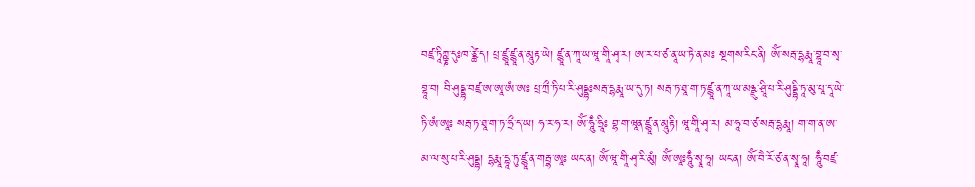བཛྲ་ཏཱིཀྵྞ་དུཿཁ་ཙྪེ་ད། པྲ་ཛྙཱ་ཛྙཱ་ན་མཱུརྟ་ཡེ། ཛྙཱ་ན་ཀཱ་ཡ་ཝཱ་གཱི་ཤྭ་ར། ཨ་ར་པ་ཙ་ནཱ་ཡ་ཏེ་ན་མཿ སྔགས་རིང་ནི། ཨོཾ་སརྦ་དྷརྨཱ་བྷཱ་བ་སྭ་བྷཱ་བ། བི་ཤུདྡྷ་བཛྲ་ཨ་ཨཱ་ཨཾ་ཨཿ པྲ་ཀྲྀ་ཏི་པ་རི་ཤུདྡྷཿསརྦ་དྷརྨཱ་ཡ་དུ་ཏ། སརྦ་ཏ་ཐཱ་ག་ཏ་ཛྙཱ་ན་ཀཱ་ཡ་མཉྫུ་ཤྲཱི་པ་རི་ཤུདྡྷི་ཏཱ་མུ་པཱ་དཱ་ཡེ་ཏི་ཨཾ་ཨཱཿ སརྦ་ཏ་ཐཱ་ག་ཏ་ཧྲྀ་ད་ཡ། ཧ་ར་ཧ་ར། ཨོཾ་ཧཱུྃ་ཧྲཱིཿ བྷ་ག་ཝཱན་ཛྙཱ་ན་མཱུརྟི། ཝཱ་གཱི་ཤྭ་ར། མ་ཧཱ་བ་ཙ་སརྦ་དྷརྨཱ། ག་ག་ན་ཨ་མ་ལ་སུ་པ་རི་ཤུདྡྷ། དྷརྨཱ་དྷཱ་ཏུ་ཛྙཱ་ན་གརྦྷ་ཨཱཿ ཡང་ན། ཨོཾ་ཝཱ་གཱི་ཤྭ་རི་མུཾ། ཨོཾ་ཨཱཿཧཱུྃ་སྭཱ་ཧཱ། ཡང་ན། ཨོཾ་བཻ་རོ་ཙ་ན་སྭཱ་ཧཱ། ཧཱུྃ་བཛྲ་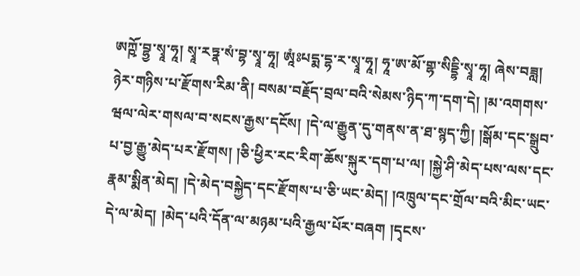ཨཀྵོ་བྷྱ་སྭཱ་ཧཱ། སྭཱ་རཏྣ་སཾ་བྷ་སྭཱ་ཧཱ། ཨཱཾཿཔདྨ་དྷ་ར་སྭཱ་ཧཱ། ཧཱ་ཨ་མོ་གྷ་སིདྡྷི་སྭཱ་ཧཱ། ཞེས་བཟླ། ཉེར་གཉིས་པ་རྫོགས་རིམ་ནི། བསམ་བརྗོད་བྲལ་བའི་སེམས་ཉིད་ཀ་དག་དེ། །མ་འགགས་ཝལ་ལེར་གསལ་བ་སངས་རྒྱས་དངོས། །དེ་ལ་རྒྱུན་དུ་གནས་ན་ཐ་སྙད་ཀྱི། །སྒོམ་དང་སྒྲུབ་པ་བྱ་རྒྱུ་མེད་པར་རྫོགས། །ཅི་ཕྱིར་རང་རིག་ཆོས་སྐུར་དག་པ་ལ། །སྐྱེ་ཤི་མེད་པས་ལས་དང་རྣམ་སྨིན་མེད། །དེ་མེད་བསྐྱེད་དང་རྫོགས་པ་ཅི་ཡང་མེད། །འཁྲུལ་དང་གྲོལ་བའི་མིང་ཡང་དེ་ལ་མེད། །མེད་པའི་དོན་ལ་མཉམ་པའི་རྒྱལ་པོར་བཞག །དྭངས་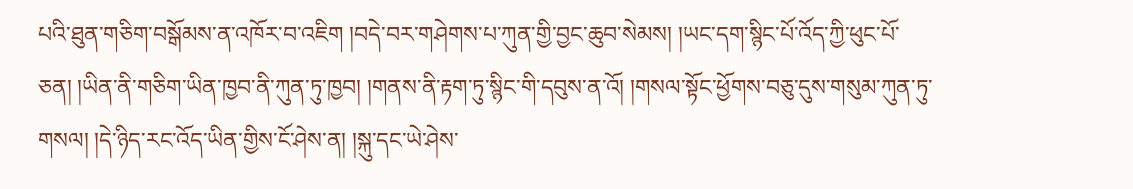པའི་ཐུན་གཅིག་བསྒོམས་ན་འཁོར་བ་འཇིག །བདེ་བར་གཤེགས་པ་ཀུན་གྱི་བྱང་ཆུབ་སེམས། །ཡང་དག་སྙིང་པོ་འོད་ཀྱི་ཕུང་པོ་ཅན། །ཡིན་ནི་གཅིག་ཡིན་ཁྱབ་ནི་ཀུན་ཏུ་ཁྱབ། །གནས་ནི་རྟག་ཏུ་སྙིང་གི་དབུས་ན་འོ། །གསལ་སྟོང་ཕྱོགས་བཅུ་དུས་གསུམ་ཀུན་ཏུ་གསལ། །དེ་ཉིད་རང་འོད་ཡིན་གྱིས་ངོ་ཤེས་ན། །སྐུ་དང་ཡེ་ཤེས་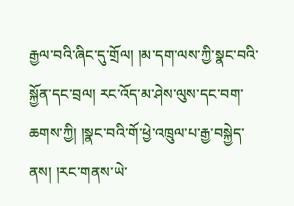རྒྱལ་བའི་ཞིང་དུ་གྲོལ། །མ་དག་ལས་ཀྱི་སྣང་བའི་སྐྱོན་དང་བྲལ། རང་འོད་མ་ཤེས་ལུས་དང་བག་ཆགས་ཀྱི། །སྣང་བའི་གོ་ཕྱེ་འཁྲུལ་པ་རྒྱ་བསྐྱེད་ནས། །རང་གནས་ཡེ་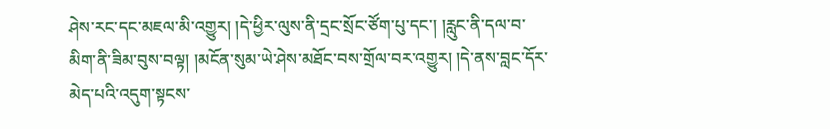ཤེས་རང་དང་མཇལ་མི་འགྱུར། །དེ་ཕྱིར་ལུས་ནི་དྲང་སྲོང་ཙོག་པུ་དང་། །རླུང་ནི་དལ་བ་མིག་ནི་ཟིམ་བུས་བལྟ། །མངོན་སུམ་ཡེ་ཤེས་མཐོང་བས་གྲོལ་བར་འགྱུར། །དེ་ནས་བླང་དོར་མེད་པའི་འདུག་སྟངས་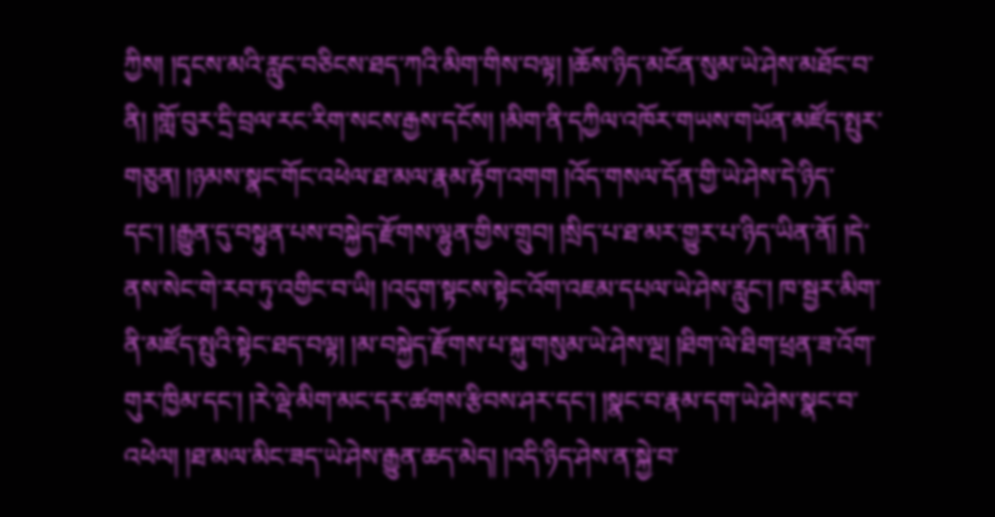ཀྱིས། །དྭངས་མའི་རླུང་བཅིངས་ཐད་ཀའི་མིག་གིས་བལྟ། །ཆོས་ཉིད་མངོན་སུམ་ཡེ་ཤེས་མཐོང་བ་ནི། །གློ་བུར་དྲི་བྲལ་རང་རིག་སངས་རྒྱས་དངོས། །མིག་ནི་དཀྱིལ་འཁོར་གཡས་གཡོན་མཛོད་སྤུར་གཅུན། །ཉམས་སྣང་གོང་འཕེལ་ཐ་མལ་རྣམ་རྟོག་འགག །འོད་གསལ་དོན་གྱི་ཡེ་ཤེས་དེ་ཉིད་དང་། །རྒྱུན་དུ་བསྟུན་པས་བསྐྱེད་རྫོགས་ལྷུན་གྱིས་གྲུབ། །སྲིད་པ་ཐ་མར་གྱུར་པ་ཉིད་ཡིན་ནོ། །དེ་ནས་སེང་གེ་རབ་ཏུ་འགྱིང་བ་ཡི། །འདུག་སྟངས་སྟེང་འོག་འཇམ་དཔལ་ཡེ་ཤེས་རླུང་། ཁ་སྦྱར་མིག་ནི་མཛོད་སྤུའི་སྟེང་ཐད་བལྟ། །མ་བསྐྱེད་རྫོགས་པ་སྐུ་གསུམ་ཡེ་ཤེས་ལྔ། །ཐིག་ལེ་ཐིག་ཕྲན་ཟ་འོག་གུར་ཁྱིམ་དང་། །རེ་ལྡེ་མིག་མང་དར་ཚགས་རྩིབས་ཤར་དང་། །སྣང་བ་རྣམ་དག་ཡེ་ཤེས་སྣང་བ་འཕེལ། །ཐ་མལ་མིང་ཟད་ཡེ་ཤེས་རྒྱུན་ཆད་མེད། །འདི་ཉིད་ཤེས་ན་སྐྱེ་བ་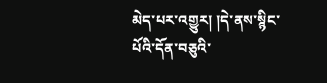མེད་པར་འགྱུར། །དེ་ནས་སྙིང་པོའི་དོན་བཅུའི་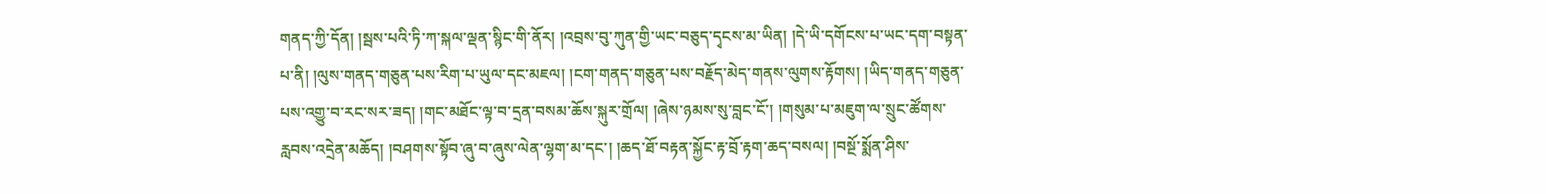གནད་ཀྱི་དོན། །སྦས་པའི་ཏི་ཀ་སྐལ་ལྡན་སྙིང་གི་ནོར། །འབྲས་བུ་ཀུན་གྱི་ཡང་བཅུད་དྭངས་མ་ཡིན། །དེ་ཡི་དགོངས་པ་ཡང་དག་བསྟན་པ་ནི། །ལུས་གནད་གཅུན་པས་རིག་པ་ཡུལ་དང་མཇལ། །ངག་གནད་གཅུན་པས་བརྗོད་མེད་གནས་ལུགས་རྟོགས། །ཡིད་གནད་གཅུན་པས་འགྱུ་བ་རང་སར་ཟད། །གང་མཐོང་ལྟ་བ་དྲན་བསམ་ཆོས་སྐུར་གྲོལ། །ཞེས་ཉམས་སུ་བླང་ངོ་། །གསུམ་པ་མཇུག་ལ་སྲུང་ཚོགས་རླབས་འདྲེན་མཆོད། །བཤགས་སྟོབ་ཞུ་བ་ཞུས་ལེན་ལྷག་མ་དང་། །ཆད་ཐོ་བརྟན་སྐྱོང་རྟ་བྲོ་རྟག་ཆད་བསལ། །བསྔོ་སྨོན་ཤིས་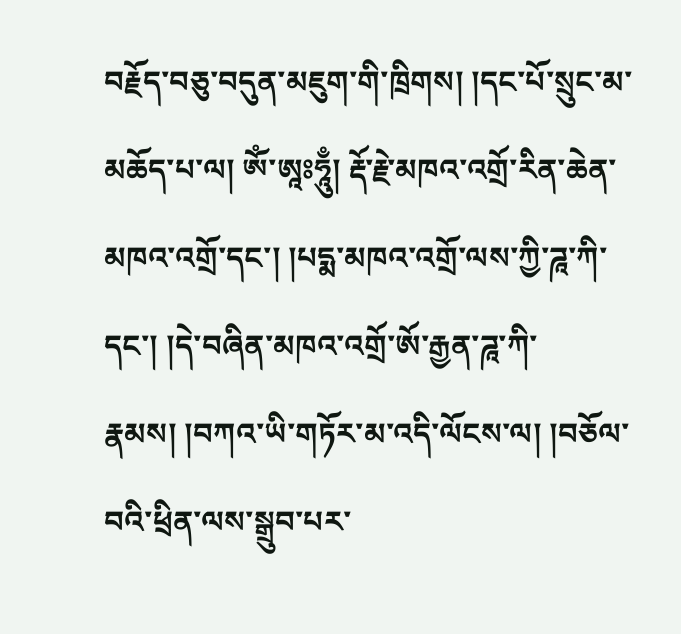བརྗོད་བཅུ་བདུན་མཇུག་གི་ཁྲིགས། །དང་པོ་སྲུང་མ་མཆོད་པ་ལ། ཨོཾ་ཨཱཿཧཱུྃ། རྡོ་རྗེ་མཁའ་འགྲོ་རིན་ཆེན་མཁའ་འགྲོ་དང་། །པདྨ་མཁའ་འགྲོ་ལས་ཀྱི་ཌཱ་ཀི་དང་། །དེ་བཞིན་མཁའ་འགྲོ་ཨོ་རྒྱན་ཌཱ་ཀི་རྣམས། །བཀའ་ཡི་གཏོར་མ་འདི་ལོངས་ལ། །བཅོལ་བའི་ཕྲིན་ལས་སྒྲུབ་པར་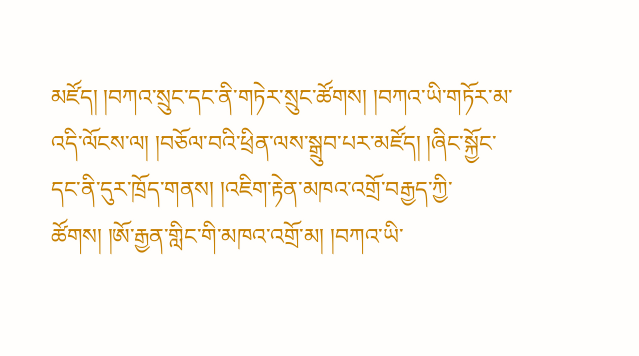མཛོད། །བཀའ་སྲུང་དང་ནི་གཏེར་སྲུང་ཚོགས། །བཀའ་ཡི་གཏོར་མ་འདི་ལོངས་ལ། །བཅོལ་བའི་ཕྲིན་ལས་སྒྲུབ་པར་མཛོད། །ཞིང་སྐྱོང་དང་ནི་དུར་ཁྲོད་གནས། །འཇིག་རྟེན་མཁའ་འགྲོ་བརྒྱད་ཀྱི་ཚོགས། །ཨོ་རྒྱན་གླིང་གི་མཁའ་འགྲོ་མ། །བཀའ་ཡི་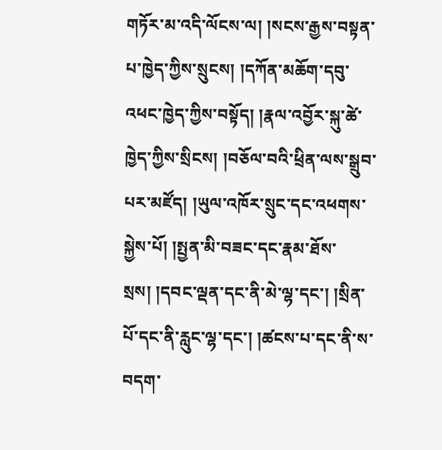གཏོར་མ་འདི་ལོངས་ལ། །སངས་རྒྱས་བསྟན་པ་ཁྱེད་ཀྱིས་སྲུངས། །དཀོན་མཆོག་དབུ་འཕང་ཁྱེད་ཀྱིས་བསྟོད། །རྣལ་འབྱོར་སྐུ་ཚེ་ཁྱེད་ཀྱིས་སྲིངས། །བཅོལ་བའི་ཕྲིན་ལས་སྒྲུབ་པར་མཛོད། །ཡུལ་འཁོར་སྲུང་དང་འཕགས་སྐྱེས་པོ། །སྤྱན་མི་བཟང་དང་རྣམ་ཐོས་སྲས། །དབང་ལྡན་དང་ནི་མེ་ལྷ་དང་། །སྲིན་པོ་དང་ནི་རླུང་ལྷ་དང་། །ཚངས་པ་དང་ནི་ས་བདག་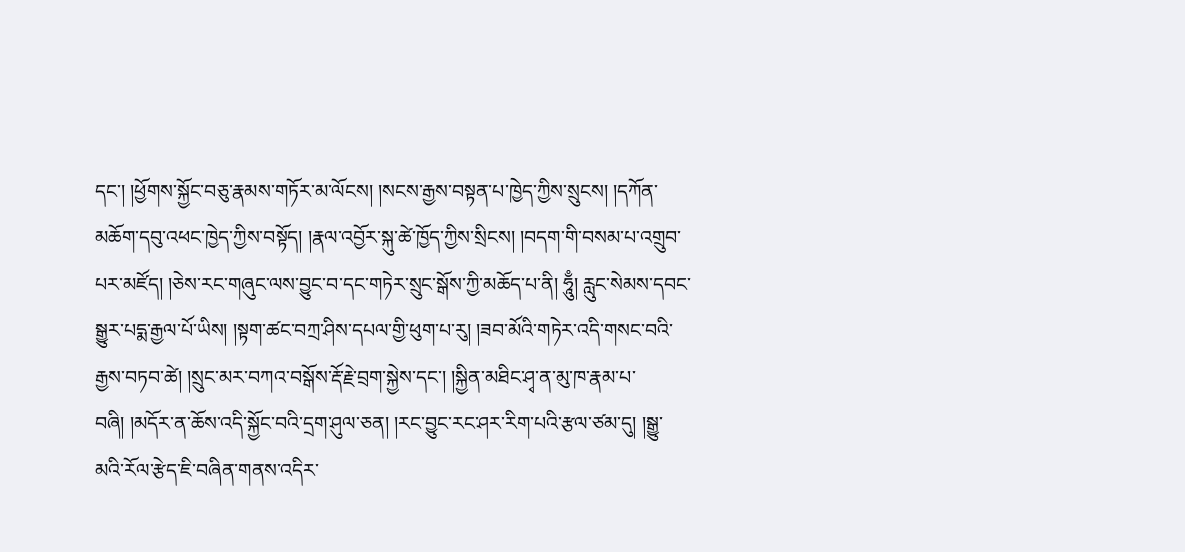དང་། །ཕྱོགས་སྐྱོང་བཅུ་རྣམས་གཏོར་མ་ལོངས། །སངས་རྒྱས་བསྟན་པ་ཁྱེད་ཀྱིས་སྲུངས། །དཀོན་མཆོག་དབུ་འཕང་ཁྱེད་ཀྱིས་བསྟོད། །རྣལ་འབྱོར་སྐུ་ཚེ་ཁྱོད་ཀྱིས་སྲིངས། །བདག་གི་བསམ་པ་འགྲུབ་པར་མཛོད། །ཅེས་རང་གཞུང་ལས་བྱུང་བ་དང་གཏེར་སྲུང་སྒོས་ཀྱི་མཆོད་པ་ནི། ཧཱུྃ། རླུང་སེམས་དབང་སྒྱུར་པདྨ་རྒྱལ་པོ་ཡིས། །སྟག་ཚང་བཀྲ་ཤིས་དཔལ་གྱི་ཕུག་པ་རུ། །ཟབ་མོའི་གཏེར་འདི་གསང་བའི་རྒྱས་བཏབ་ཚེ། །སྲུང་མར་བཀའ་བསྒོས་རྡོ་རྗེ་བྲག་སྐྱེས་དང་། །སྐྱིན་མཐིང་ཤྭ་ན་མུ་ཁ་རྣམ་པ་བཞི། །མདོར་ན་ཆོས་འདི་སྐྱོང་བའི་དྲག་ཤུལ་ཅན། །རང་བྱུང་རང་ཤར་རིག་པའི་རྩལ་ཙམ་དུ། །སྒྱུ་མའི་རོལ་རྩེད་ཇི་བཞིན་གནས་འདིར་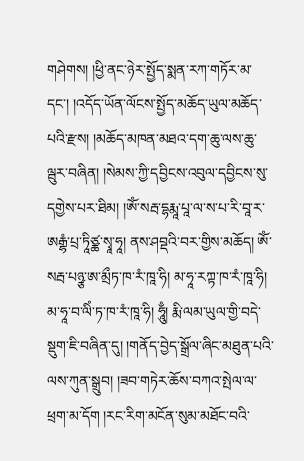གཤེགས། །ཕྱི་ནང་ཉེར་སྤྱོད་སྨན་རཀ་གཏོར་མ་དང་། །འདོད་ཡོན་ལོངས་སྤྱོད་མཆོད་ཡུལ་མཆོད་པའི་རྫས། །མཆོད་མཁན་མཐའ་དག་ཆུ་ལས་ཆུ་ལྦུར་བཞིན། །སེམས་ཀྱི་དབྱིངས་འབུལ་དབྱིངས་སུ་དགྱེས་པར་ཐིམ། །ཨོཾ་སརྦ་དྷརྨཱ་པཱ་ལ་ས་པ་རི་བཱ་ར་ཨརྒྷཾ་པྲ་ཏཱིཙྪ་སྭཱ་ཧཱ། ནས་ཤབྡའི་བར་གྱིས་མཆོད། ཨོཾ་སརྦ་པཉྩ་ཨ་མྲྀཏ་ཁ་རཾ་ཁཱ་ཧི། མ་ཧཱ་རཀྟ་ཁ་རཾ་ཁཱ་ཧི། མ་ཧཱ་བ་ལིཾ་ཏ་ཁ་རཾ་ཁཱ་ཧི། ཧཱུྃ། རྨི་ལམ་ཡུལ་གྱི་བདེ་སྡུག་ཇི་བཞིན་དུ། །གནོད་བྱེད་སྒྲོལ་ཞིང་མཐུན་པའི་ལས་ཀུན་སྒྲུབ། །ཟབ་གཏེར་ཆོས་བཀའ་སྤེལ་ལ་ཕྲག་མ་དོག །རང་རིག་མངོན་སུམ་མཐོང་བའི་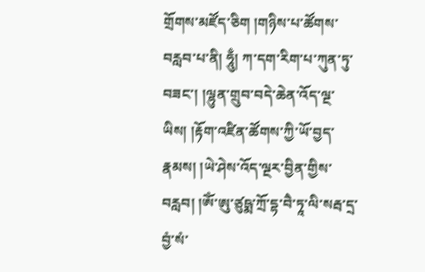གྲོགས་མཛོད་ཅིག །གཉིས་པ་ཚོགས་བརླབ་པ་ནི། ཧཱུྃ། ཀ་དག་རིག་པ་ཀུན་ཏུ་བཟང་། །ལྷུན་གྲུབ་བདེ་ཆེན་འོད་ལྔ་ཡིས། །རྟོག་འཛིན་ཚོགས་ཀྱི་ཡོ་བྱད་རྣམས། །ཡེ་ཤེས་འོད་ལྔར་བྱིན་གྱིས་བརླབ། །ཨོཾ་ཨུ་ཙུཥྨ་ཀྲོ་དྷ་བཻ་ཏཱ་ལི་སརྦ་དྲ་བྱཾ་སཾ་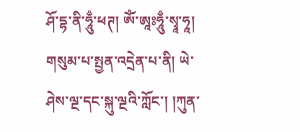ཤོ་དྷ་ནི་ཧཱུྃ་ཕཊ། ཨོཾ་ཨཱཿཧཱུྃ་སྭཱ་ཧཱ། གསུམ་པ་སྤྱན་འདྲེན་པ་ནི། ཡེ་ཤེས་ལྔ་དང་སྐུ་ལྔའི་ཀློང་། །ཀུན་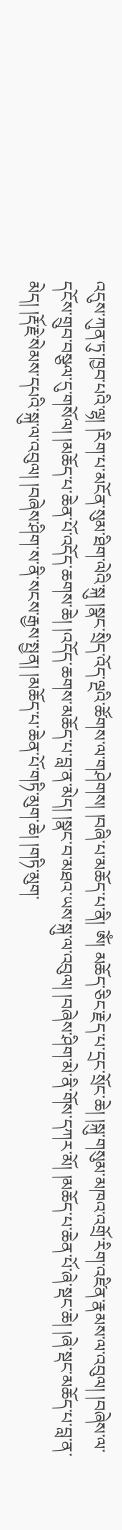འདུས་ཀུན་ཏུ་ཁྱབ་པའི་ལྷ། །རིག་པ་མངོན་སུམ་ཐིག་ལེའི་སྐུ །སྣང་སྲིད་འོད་ལྔའི་ཚོགས་ལ་གཤེགས། །བཞི་པ་མཆོད་པ་ནི། ཨོཾ། མཆོད་ཅིང་རྗེད་པ་དྲང་སྲོང་ཆེ། །སྐུ་གསུམ་མཁའ་འགྲོ་རིག་འཛིན་རྣམས་ལ་འབུལ། །བཞེས་ལ་དངོས་གྲུབ་བསྩལ་དུ་གསོལ། །མཆོད་པ་ཆེན་པོ་འདོད་ཆགས་ཆེ། །འདོད་ཆགས་མཆོད་པ་བླ་ན་མེད། །སྣང་བ་མཐའ་ཡས་སྐུ་ལ་འབུལ། །བཞེས་ཤིག་མེ་ནི་གོས་དཀར་མོ། །མཆོད་པ་ཆེན་པོ་ཞེ་སྡང་ཆེ། །ཞེ་སྡང་མཆོད་པ་བླ་ན་མེད། །རྡོ་རྗེ་སེམས་དཔའི་སྐུ་ལ་འབུལ། །བཞེས་ཤིག་ས་ནི་སངས་རྒྱས་སྤྱན། །མཆོད་པ་ཆེན་པོ་གཏི་མུག་ཆེ། །གཏི་མུག་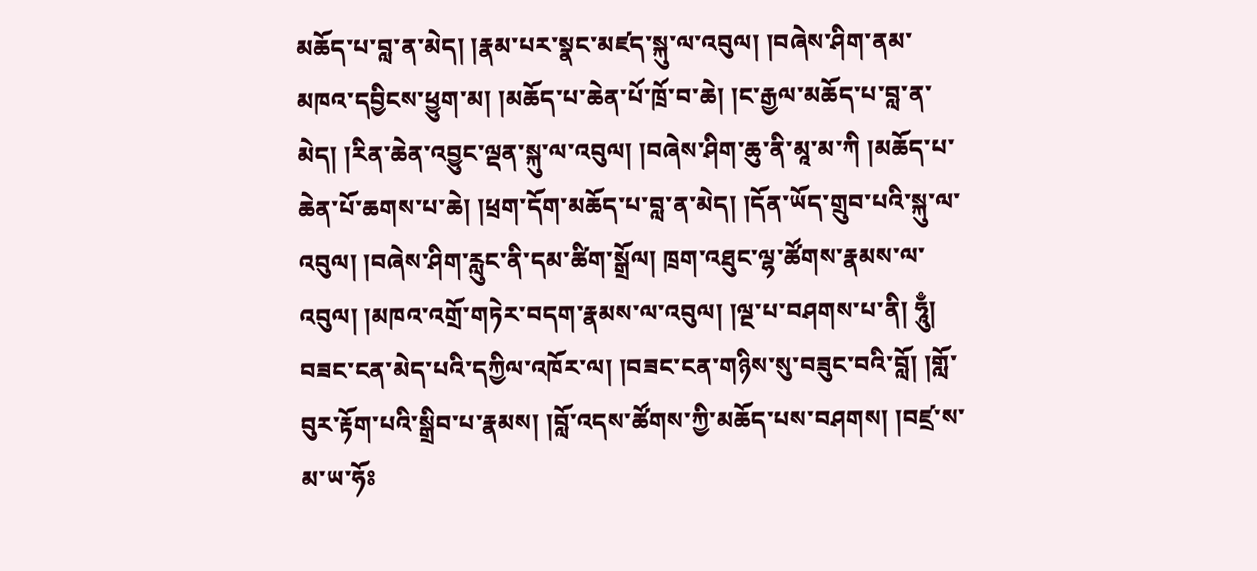མཆོད་པ་བླ་ན་མེད། །རྣམ་པར་སྣང་མཛད་སྐུ་ལ་འབུལ། །བཞེས་ཤིག་ནམ་མཁའ་དབྱིངས་ཕྱུག་མ། །མཆོད་པ་ཆེན་པོ་ཁྲོ་བ་ཆེ། །ང་རྒྱལ་མཆོད་པ་བླ་ན་མེད། །རིན་ཆེན་འབྱུང་ལྡན་སྐུ་ལ་འབུལ། །བཞེས་ཤིག་ཆུ་ནི་མཱ་མ་ཀི །མཆོད་པ་ཆེན་པོ་ཆགས་པ་ཆེ། །ཕྲག་དོག་མཆོད་པ་བླ་ན་མེད། །དོན་ཡོད་གྲུབ་པའི་སྐུ་ལ་འབུལ། །བཞེས་ཤིག་རླུང་ནི་དམ་ཚིག་སྒྲོལ། ཁྲག་འཐུང་ལྷ་ཚོགས་རྣམས་ལ་འབུལ། །མཁའ་འགྲོ་གཏེར་བདག་རྣམས་ལ་འབུལ། །ལྔ་པ་བཤགས་པ་ནི། ཧཱུྃ། བཟང་ངན་མེད་པའི་དཀྱིལ་འཁོར་ལ། །བཟང་ངན་གཉིས་སུ་བཟུང་བའི་བློ། །གློ་བུར་རྟོག་པའི་སྒྲིབ་པ་རྣམས། །བློ་འདས་ཚོགས་ཀྱི་མཆོད་པས་བཤགས། །བཛྲ་ས་མ་ཡ་ཧོཿ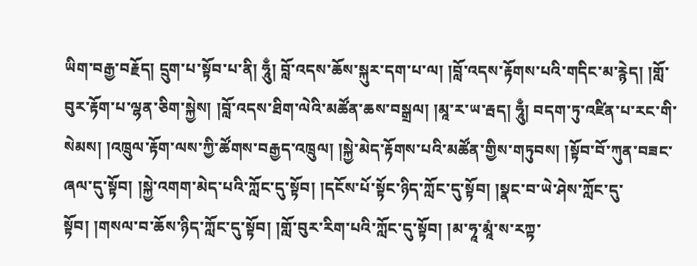ཡིག་བརྒྱ་བརྗོད། དྲུག་པ་སྟོབ་པ་ནི། ཧཱུྃ། བློ་འདས་ཆོས་སྐུར་དག་པ་ལ། །བློ་འདས་རྟོགས་པའི་གདིང་མ་རྙེད། །གློ་བུར་རྟོག་པ་ལྷན་ཅིག་སྐྱེས། །བློ་འདས་ཐིག་ལེའི་མཚོན་ཆས་བསྒྲལ། །མཱ་ར་ཡ་རྦད། ཧཱུྃ། བདག་ཏུ་འཛིན་པ་རང་གི་སེམས། །འཁྲུལ་རྟོག་ལས་ཀྱི་ཚོགས་བརྒྱད་འཁྲུལ། །སྐྱེ་མེད་རྟོགས་པའི་མཚོན་གྱིས་གཏུབས། །སྟོབ་བོ་ཀུན་བཟང་ཞལ་དུ་སྟོབ། །སྐྱེ་འགག་མེད་པའི་ཀློང་དུ་སྟོབ། །དངོས་པོ་སྟོང་ཉིད་ཀློང་དུ་སྟོབ། །སྣང་བ་ཡེ་ཤེས་ཀློང་དུ་སྟོབ། །གསལ་བ་ཆོས་ཉིད་ཀློང་དུ་སྟོབ། །གློ་བུར་རིག་པའི་ཀློང་དུ་སྟོབ། །མ་ཧཱ་མཱཾ་ས་རཀྟ་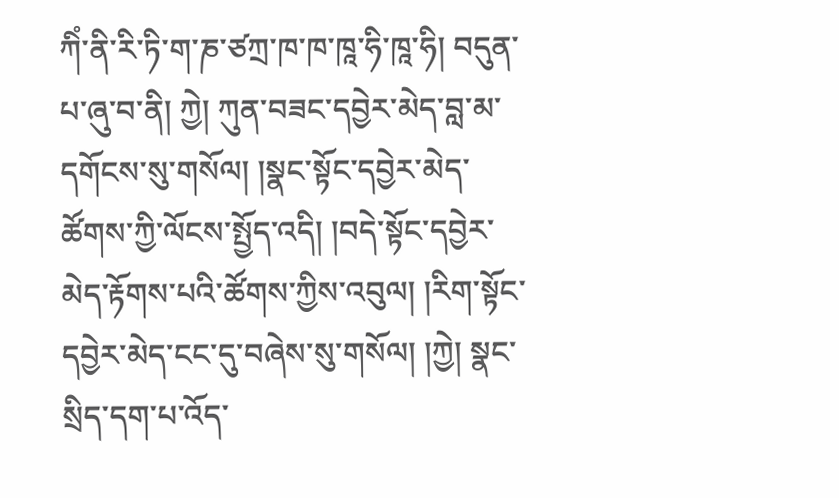ཀིཾ་ནི་རི་ཏི་ག་ཎ་ཙཀྲ་ཁ་ཁ་ཁཱ་ཧི་ཁཱ་ཧི། བདུན་པ་ཞུ་བ་ནི། ཀྱེ། ཀུན་བཟང་དབྱེར་མེད་བླ་མ་དགོངས་སུ་གསོལ། །སྣང་སྟོང་དབྱེར་མེད་ཚོགས་ཀྱི་ལོངས་སྤྱོད་འདི། །བདེ་སྟོང་དབྱེར་མེད་རྟོགས་པའི་ཚོགས་ཀྱིས་འབུལ། །རིག་སྟོང་དབྱེར་མེད་ངང་དུ་བཞེས་སུ་གསོལ། །ཀྱེ། སྣང་སྲིད་དག་པ་འོད་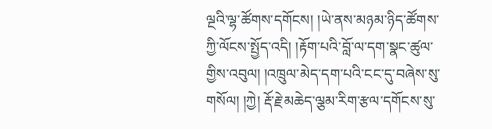ལྔའི་ལྷ་ཚོགས་དགོངས། །ཡེ་ནས་མཉམ་ཉིད་ཚོགས་ཀྱི་ལོངས་སྤྱོད་འདི། །རྟོག་པའི་བློ་ལ་དག་སྣང་ཚུལ་གྱིས་འབུལ། །འཁྲུལ་མེད་དག་པའི་ངང་དུ་བཞེས་སུ་གསོལ། །ཀྱེ། རྡོ་རྗེ་མཆེད་ལྕམ་རིག་རྩལ་དགོངས་སུ་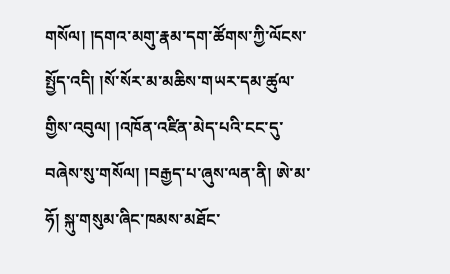གསོལ། །དགའ་མགུ་རྣམ་དག་ཚོགས་ཀྱི་ལོངས་སྤྱོད་འདི། །སོ་སོར་མ་མཆིས་གཡར་དམ་ཚུལ་གྱིས་འབུལ། །འཁོན་འཛིན་མེད་པའི་ངང་དུ་བཞེས་སུ་གསོལ། །བརྒྱད་པ་ཞུས་ལན་ནི། ཨེ་མ་ཧོ། སྐུ་གསུམ་ཞིང་ཁམས་མཐོང་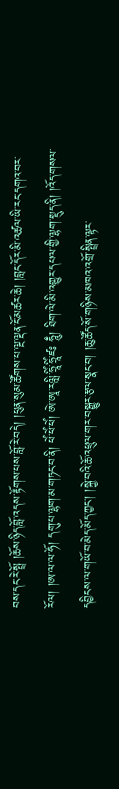བས་དང་རེ་སྤྲོ །ཆོས་ཉིད་བློ་འདས་རྟོགས་པས་བློ་རེ་བདེ། །ཕུན་སུམ་ཚོགས་པ་ལྔ་ལྡན་ངོ་མཚར་ཆེ། །བླང་དོར་མི་འཚལ་ཡི་རང་དགའ་བར་རོལ། །ཨ་ལ་ལ་ཧོ། དགུ་པ་ལྷག་མ་གཏང་བ་ནི། ཕེཾ་ཕེཾ་ཕེཾ། ཨེ་ཨཱ་རལླི་ཧྲཱིཾ་ཧྲཱིཾ་ཛཿ ཧཱུྃ། ཐིག་ལེ་མི་འགྱུར་དཔལ་གྱི་ལྷག་སྡུད་ནི། །འོད་གསལ་དབྱིངས་ལ་གཡོ་བ་མེད་མོད་ཀྱང་། །སྐྱེ་བའི་ཆོ་འཕྲུལ་གར་བསྒྱུར་རྩལ་སྣང་བ། །ཆུ་ཚོད་སོ་གཉིས་མཁའ་འགྲོ་སྤྲིན་ལྟར་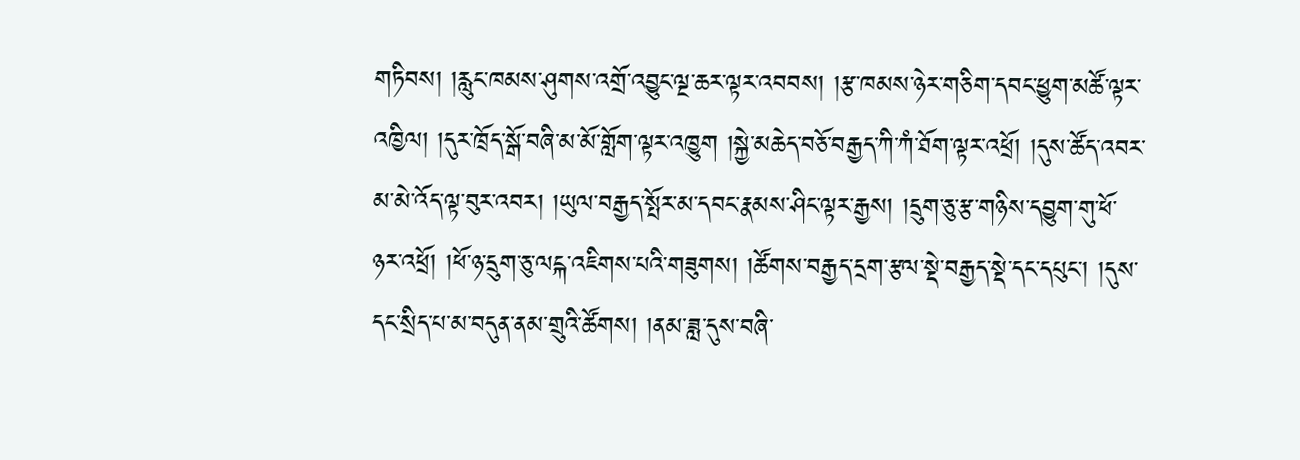གཏིབས། །རླུང་ཁམས་ཤུགས་འགྲོ་འབྱུང་ལྔ་ཆར་ལྟར་འབབས། །རྩ་ཁམས་ཉེར་གཅིག་དབང་ཕྱུག་མཚོ་ལྟར་འཁྱིལ། །དུར་ཁྲོད་སྒོ་བཞི་མ་མོ་གློག་ལྟར་འཁྱུག །སྐྱེ་མཆེད་བཅོ་བརྒྱད་ཀི་ཀཾ་ཐོག་ལྟར་འཕྲོ། །དུས་ཚོད་འབར་མ་མེ་འོད་ལྟ་བུར་འབར། །ཡུལ་བརྒྱད་སྤོར་མ་དབང་རྣམས་ཤིང་ལྟར་རྒྱས། །དྲུག་ཅུ་རྩ་གཉིས་དབྱུག་གུ་ཕོ་ཉར་འཕྲོ། །ཕོ་ཉ་དྲུག་ཅུ་ལངྐ་འཇིགས་པའི་གཟུགས། །ཚོགས་བརྒྱད་དྲག་རྩལ་སྡེ་བརྒྱད་སྡེ་དང་དཔུང་། །དུས་དང་སྲིད་པ་མ་བདུན་ནམ་གྲུའི་ཚོགས། །ནམ་ཟླ་དུས་བཞི་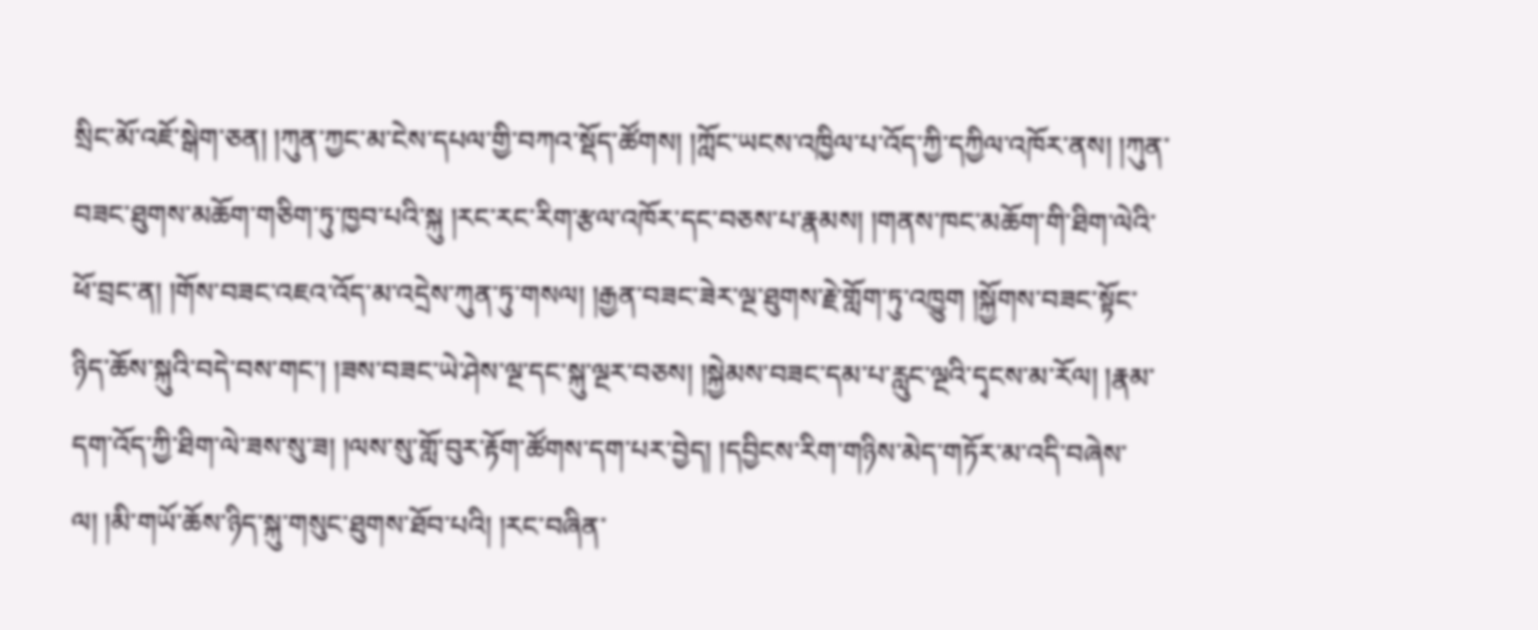སྲིང་མོ་འཇོ་སྒེག་ཅན། །ཀུན་ཀྱང་མ་ངེས་དཔལ་གྱི་བཀའ་སྡོད་ཚོགས། །ཀློང་ཡངས་འཁྱིལ་པ་འོད་ཀྱི་དཀྱིལ་འཁོར་ནས། །ཀུན་བཟང་ཐུགས་མཆོག་གཅིག་ཏུ་ཁྱབ་པའི་སྐུ །རང་རང་རིག་རྩལ་འཁོར་དང་བཅས་པ་རྣམས། །གནས་ཁང་མཆོག་གི་ཐིག་ལེའི་ཕོ་བྲང་ན། །གོས་བཟང་འཇའ་འོད་མ་འདྲེས་ཀུན་ཏུ་གསལ། །རྒྱན་བཟང་ཟེར་ལྔ་ཐུགས་རྗེ་གློག་ཏུ་འཁྱུག །སྐྱོགས་བཟང་སྟོང་ཉིད་ཆོས་སྐུའི་བདེ་བས་གང་། །ཟས་བཟང་ཡེ་ཤེས་ལྔ་དང་སྐུ་ལྔར་བཅས། །སྐྱེམས་བཟང་དམ་པ་རླུང་ལྔའི་དྭངས་མ་རོལ། །རྣམ་དག་འོད་ཀྱི་ཐིག་ལེ་ཟས་སུ་ཟ། །ལས་སུ་གློ་བུར་རྟོག་ཚོགས་དག་པར་བྱེད། །དབྱིངས་རིག་གཉིས་མེད་གཏོར་མ་འདི་བཞེས་ལ། །མི་གཡོ་ཆོས་ཉིད་སྐུ་གསུང་ཐུགས་ཐོབ་པའི། །རང་བཞིན་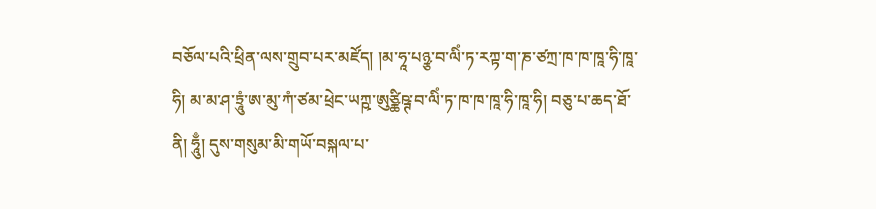བཅོལ་པའི་ཕྲིན་ལས་གྲུབ་པར་མཛོད། །མ་ཧཱ་པཉྩ་བ་ལིཾ་ཏ་རཀྟ་ག་ཎ་ཙཀྲ་ཁ་ཁ་ཁཱ་ཧི་ཁཱ་ཧི། མ་མ་ཤ་ཏྲཱུཾ་ཨ་མུ་ཀཾ་ཙམ་ཕྲེང་ཡཀྵ་ཨུཙྪིཥྚ་བ་ལིཾ་ཏ་ཁ་ཁ་ཁཱ་ཧི་ཁཱ་ཧི། བཅུ་པ་ཆད་ཐོ་ནི། ཧཱུྃ། དུས་གསུམ་མི་གཡོ་བསྐལ་པ་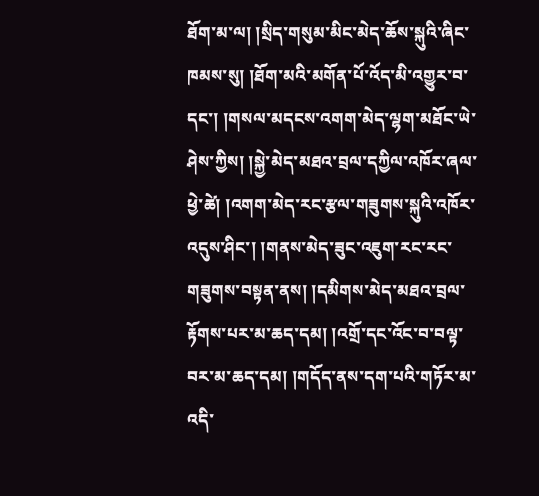ཐོག་མ་ལ། །སྲིད་གསུམ་མིང་མེད་ཆོས་སྐུའི་ཞིང་ཁམས་སུ། །ཐོག་མའི་མགོན་པོ་འོད་མི་འགྱུར་བ་དང་། །གསལ་མདངས་འགག་མེད་ལྷག་མཐོང་ཡེ་ཤེས་ཀྱིས། །སྐྱེ་མེད་མཐའ་བྲལ་དཀྱིལ་འཁོར་ཞལ་ཕྱེ་ཚེ། །འགག་མེད་རང་རྩལ་གཟུགས་སྐུའི་འཁོར་འདུས་ཤིང་། །གནས་མེད་ཟུང་འཇུག་རང་རང་གཟུགས་བསྟན་ནས། །དམིགས་མེད་མཐའ་བྲལ་རྟོགས་པར་མ་ཆད་དམ། །འགྲོ་དང་འོང་བ་བལྟ་བར་མ་ཆད་དམ། །གདོད་ནས་དག་པའི་གཏོར་མ་འདི་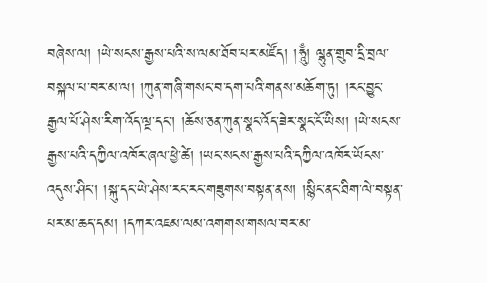བཞེས་ལ། །ཡེ་སངས་རྒྱས་པའི་ས་ལམ་ཐོབ་པར་མཛོད། །ཧཱུྃ། ལྷུན་གྲུབ་དྲི་བྲལ་བསྐལ་པ་བར་མ་ལ། །ཀུན་གཞི་གསང་བ་དག་པའི་གནས་མཆོག་ཏུ། །རང་བྱུང་རྒྱལ་པོ་ཤེས་རིག་འོད་ལྔ་དང་། །ཆོས་ཅན་ཀུན་སྣང་འོད་ཟེར་སྣང་ངོ་ཡིས། །ཡེ་སངས་རྒྱས་པའི་དཀྱིལ་འཁོར་ཞལ་ཕྱེ་ཚེ། །ཡང་སངས་རྒྱས་པའི་དཀྱིལ་འཁོར་ཡོངས་འདུས་ཤིང་། །སྐུ་དང་ཡེ་ཤེས་རང་རང་གཟུགས་བསྟན་ནས། །སྙིང་ནང་ཐིག་ལེ་བསྟན་པར་མ་ཆད་དམ། །དཀར་འཇམ་ལམ་འགགས་གསལ་བར་མ་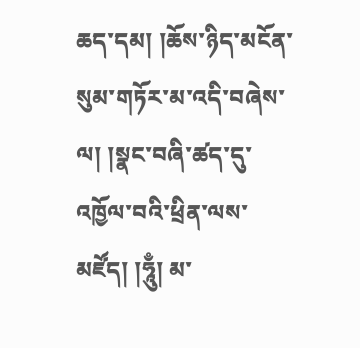ཆད་དམ། །ཆོས་ཉིད་མངོན་སུམ་གཏོར་མ་འདི་བཞེས་ལ། །སྣང་བཞི་ཚད་དུ་འཁྱོལ་བའི་ཕྲིན་ལས་མཛོད། །ཧཱུྃ། མ་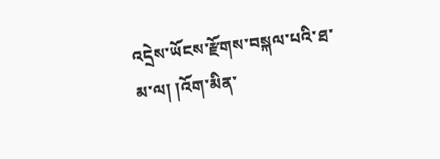འདྲེས་ཡོངས་རྫོགས་བསྐལ་པའི་ཐ་མ་ལ། །འོག་མིན་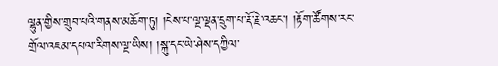ལྷུན་གྱིས་གྲུབ་པའི་གནས་མཆོག་ཏུ། །ངེས་པ་ལྔ་ལྡན་དྲུག་པ་རྡོ་རྗེ་འཆང་། །རྟོག་ཚོགས་རང་གྲོལ་འཇམ་དཔལ་རིགས་ལྔ་ཡིས། །སྐུ་དང་ཡེ་ཤེས་དཀྱིལ་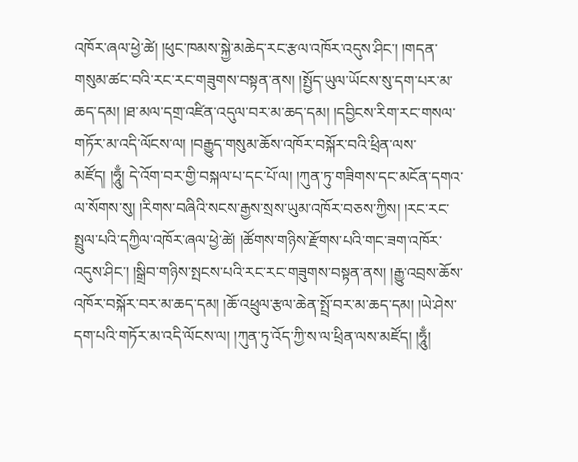འཁོར་ཞལ་ཕྱེ་ཚེ། །ཕུང་ཁམས་སྐྱེ་མཆེད་རང་རྩལ་འཁོར་འདུས་ཤིང་། །གདན་གསུམ་ཚང་བའི་རང་རང་གཟུགས་བསྟན་ནས། །སྤྱོད་ཡུལ་ཡོངས་སུ་དག་པར་མ་ཆད་དམ། །ཐ་མལ་དགྲ་འཛིན་འདུལ་བར་མ་ཆད་དམ། །དབྱིངས་རིག་རང་གསལ་གཏོར་མ་འདི་ལོངས་ལ། །བརྒྱུད་གསུམ་ཆོས་འཁོར་བསྐོར་བའི་ཕྲིན་ལས་མཛོད། །ཧཱུྃ། དེ་འོག་བར་གྱི་བསྐལ་པ་དང་པོ་ལ། །ཀུན་ཏུ་གཟིགས་དང་མངོན་དགའ་ལ་སོགས་སུ། །རིགས་བཞིའི་སངས་རྒྱས་སྲས་ཡུམ་འཁོར་བཅས་ཀྱིས། །རང་རང་སྤྲུལ་པའི་དཀྱིལ་འཁོར་ཞལ་ཕྱེ་ཚེ། །ཚོགས་གཉིས་རྫོགས་པའི་གང་ཟག་འཁོར་འདུས་ཤིང་། །སྒྲིབ་གཉིས་སྤངས་པའི་རང་རང་གཟུགས་བསྟན་ནས། །རྒྱུ་འབྲས་ཆོས་འཁོར་བསྐོར་བར་མ་ཆད་དམ། །ཆོ་འཕྲུལ་རྩལ་ཆེན་སྤྲོ་བར་མ་ཆད་དམ། །ཡེ་ཤེས་དག་པའི་གཏོར་མ་འདི་ལོངས་ལ། །ཀུན་ཏུ་འོད་ཀྱི་ས་ལ་ཕྲིན་ལས་མཛོད། །ཧཱུྃ།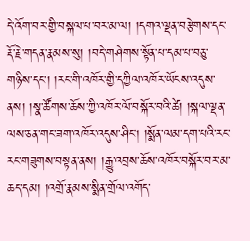དེ་འོག་བར་གྱི་བསྐལ་པ་བར་མ་ལ། །དགའ་ལྡན་བརྩེགས་དང་རྡོ་རྗེ་གདན་རྣམས་སུ། །བདེ་གཤེགས་སྟོན་པ་དམ་པ་བཅུ་གཉིས་དང་། །རང་གི་འཁོར་གྱི་དཀྱིལ་འཁོར་ཡོངས་འདུས་ནས། །སྣ་ཚོགས་ཆོས་ཀྱི་འཁོར་ལོ་བསྐོར་བའི་ཚེ། །སྐལ་ལྡན་ལས་ཅན་གང་ཟག་འཁོར་འདུས་ཤིང། །སྨོན་ལམ་དག་པའི་རང་རང་གཟུགས་བསྟན་ནས། །རྒྱུ་འབྲས་ཆོས་འཁོར་བསྐོར་བར་མ་ཆད་དམ། །འགྲོ་རྣམས་སྨིན་གྲོལ་འགོད་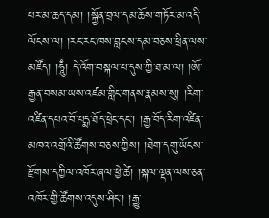པར་མ་ཆད་དམ། །སྐྱོན་བྲལ་དམ་ཆོས་གཏོར་མ་འདི་ལོངས་ལ། །རང་རང་ཁས་བླངས་དམ་བཅས་ཕྲིན་ལས་མཛོད། །ཧཱུྃ། དེ་འོག་བསྐལ་པ་དུས་ཀྱི་ཐ་མ་ལ། །ཨོ་རྒྱན་བསམ་ཡས་འཛམ་གླིང་གནས་རྣམས་སུ། །རིག་འཛིན་དཔའ་བོ་པདྨ་ཐོད་ཕྲེང་དང་། །རྒྱ་བོད་རིག་འཛིན་མཁའ་འགྲོའི་ཚོགས་བཅས་ཀྱིས། །ཐེག་དགུ་ཡོངས་རྫོགས་དཀྱིལ་འཁོར་ཞལ་ཕྱེ་ཚེ། །སྐལ་ལྡན་ལས་ཅན་འཁོར་གྱི་ཚོགས་འདུས་ཤིང་། །རྒྱུ་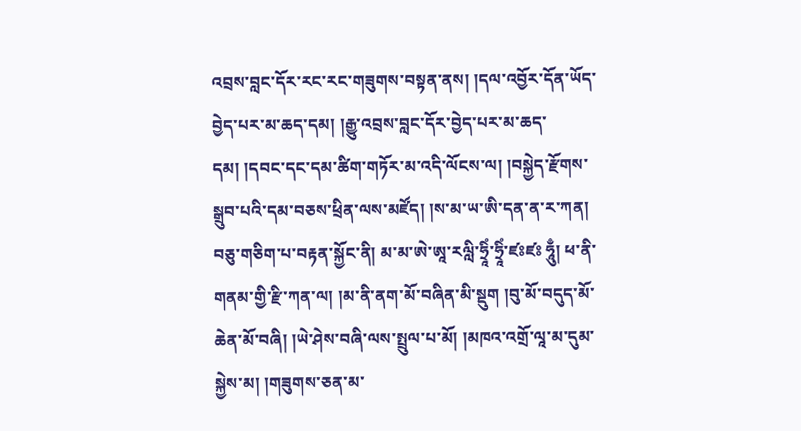འབྲས་བླང་དོར་རང་རང་གཟུགས་བསྟན་ནས། །དལ་འབྱོར་དོན་ཡོད་བྱེད་པར་མ་ཆད་དམ། །རྒྱུ་འབྲས་བླང་དོར་བྱེད་པར་མ་ཆད་དམ། །དབང་དང་དམ་ཚིག་གཏོར་མ་འདི་ལོངས་ལ། །བསྐྱེད་རྫོགས་སྒྲུབ་པའི་དམ་བཅས་ཕྲིན་ལས་མཛོད། །ས་མ་ཡ་ཨི་དན་ན་ར་ཀན། བཅུ་གཅིག་པ་བརྟན་སྐྱོང་ནི། མ་མ་ཨེ་ཨཱ་རལླི་ཧྲཱིཾ་ཧྲཱིཾ་ཛཿཛཿ ཧཱུྃ། ཕ་ནི་གནམ་གྱི་རྫི་ཀན་ལ། །མ་ནི་ནག་མོ་བཞིན་མི་སྡུག །བུ་མོ་བདུད་མོ་ཆེན་མོ་བཞི། །ཡེ་ཤེས་བཞི་ལས་སྤྲུལ་པ་མོ། །མཁའ་འགྲོ་ལཱ་མ་དུམ་སྐྱེས་མ། །གཟུགས་ཅན་མ་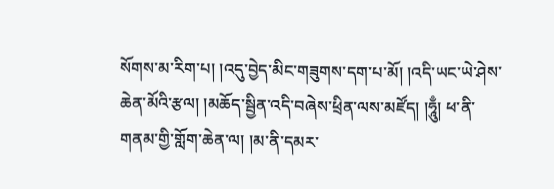སོགས་མ་རིག་པ། །འདུ་བྱེད་མིང་གཟུགས་དག་པ་མོ། །འདི་ཡང་ཡེ་ཤེས་ཆེན་མོའི་རྩལ། །མཆོད་སྦྱིན་འདི་བཞེས་ཕྲིན་ལས་མཛོད། །ཧཱུྃ། ཕ་ནི་གནམ་གྱི་གློག་ཆེན་ལ། །མ་ནི་དམར་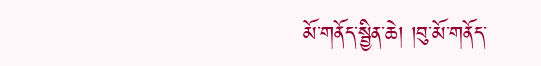མོ་གནོད་སྦྱིན་ཆེ། །བུ་མོ་གནོད་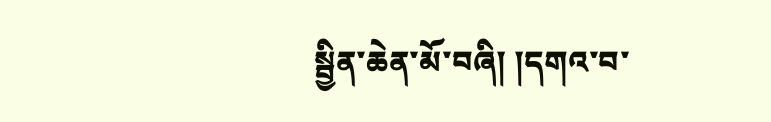སྦྱིན་ཆེན་མོ་བཞི། །དགའ་བ་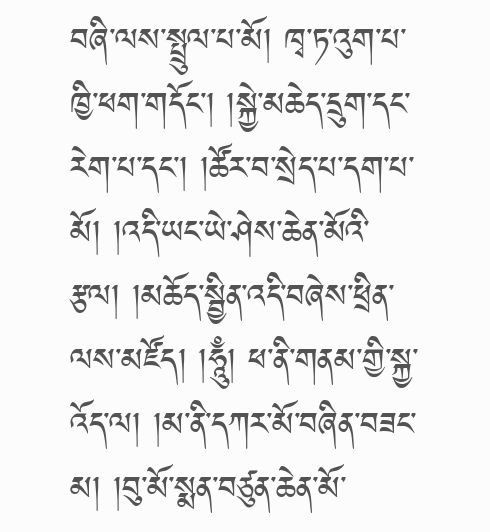བཞི་ལས་སྤྲུལ་པ་མོ། ཁྭ་ཏ་འུག་པ་ཁྱི་ཕག་གདོང་། །སྐྱེ་མཆེད་དྲུག་དང་རེག་པ་དང་། །ཚོར་བ་སྲེད་པ་དག་པ་མོ། །འདི་ཡང་ཡེ་ཤེས་ཆེན་མོའི་རྩལ། །མཆོད་སྦྱིན་འདི་བཞེས་ཕྲིན་ལས་མཛོད། །ཧཱུྃ། ཕ་ནི་གནམ་གྱི་སྐྱ་འོད་ལ། །མ་ནི་དཀར་མོ་བཞིན་བཟང་མ། །བུ་མོ་སྨན་བཙུན་ཆེན་མོ་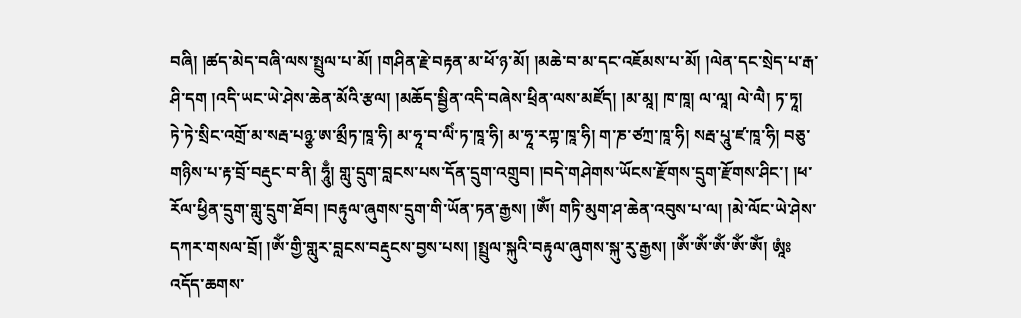བཞི། །ཚད་མེད་བཞི་ལས་སྤྲུལ་པ་མོ། །གཤིན་རྗེ་བརྟན་མ་ཕོ་ཉ་མོ། །མཆེ་བ་མ་དང་འཇོམས་པ་མོ། །ལེན་དང་སྲེད་པ་རྒ་ཤི་དག །འདི་ཡང་ཡེ་ཤེས་ཆེན་མོའི་རྩལ། །མཆོད་སྦྱིན་འདི་བཞེས་ཕྲིན་ལས་མཛོད། །མ་མཱ། ཁ་ཁཱ། ལ་ལཱ། ལེ་ལཻ། ཏ་ཏཱ། ཏེ་ཏེ་སྲིང་འགྲོ་མ་སརྦ་པཉྩ་ཨ་མྲྀཏ་ཁཱ་ཧི། མ་ཧཱ་བ་ལིཾ་ཏ་ཁཱ་ཧི། མ་ཧཱ་རཀྟ་ཁཱ་ཧི། ག་ཎ་ཙཀྲ་ཁཱ་ཧི། སརྦ་པཱུ་ཛ་ཁཱ་ཧི། བཅུ་གཉིས་པ་རྟ་བྲོ་བརྡུང་བ་ནི། ཧཱུྃ། གླུ་དྲུག་བླངས་པས་དོན་དྲུག་འགྲུབ། །བདེ་གཤེགས་ཡོངས་རྫོགས་དྲུག་རྫོགས་ཤིང་། །ཕ་རོལ་ཕྱིན་དྲུག་གླུ་དྲུག་ཐོབ། །བརྟུལ་ཞུགས་དྲུག་གི་ཡོན་ཏན་རྒྱས། །ཨོཾ། གཏི་མུག་ཤ་ཆེན་འབུས་པ་ལ། །མེ་ལོང་ཡེ་ཤེས་དཀར་གསལ་བྲོ། །ཨོཾ་གྱི་གླུར་བླངས་བརྡུངས་བྱས་པས། །སྤྲུལ་སྐུའི་བརྟུལ་ཞུགས་སྐུ་རུ་རྒྱས། །ཨོཾ་ཨོཾ་ཨོཾ་ཨོཾ་ཨོཾ། ཨཱཾཿ འདོད་ཆགས་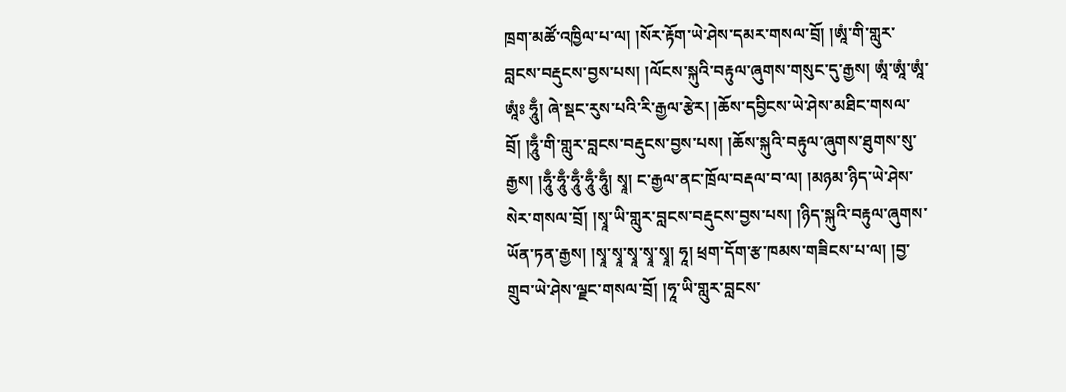ཁྲག་མཚོ་འཁྱིལ་པ་ལ། །སོར་རྟོག་ཡེ་ཤེས་དམར་གསལ་བྲོ། །ཨཱཾ་གི་གླུར་བླངས་བརྡུངས་བྱས་པས། །ལོངས་སྐུའི་བརྟུལ་ཞུགས་གསུང་དུ་རྒྱས། ཨཱཾ་ཨཱཾ་ཨཱཾ་ཨཱཾཿ ཧཱུྃ། ཞེ་སྡང་རུས་པའི་རི་རྒྱལ་རྩེར། །ཆོས་དབྱིངས་ཡེ་ཤེས་མཐིང་གསལ་བྲོ། །ཧཱུྃ་གི་གླུར་བླངས་བརྡུངས་བྱས་པས། །ཆོས་སྐུའི་བརྟུལ་ཞུགས་ཐུགས་སུ་རྒྱས། །ཧཱུྃ་ཧཱུྃ་ཧཱུྃ་ཧཱུྃ་ཧཱུྃ། སྭཱ། ང་རྒྱལ་ནང་ཁྲོལ་བརྡལ་བ་ལ། །མཉམ་ཉིད་ཡེ་ཤེས་སེར་གསལ་བྲོ། །སྭཱ་ཡི་གླུར་བླངས་བརྡུངས་བྱས་པས། །ཉིད་སྐུའི་བརྟུལ་ཞུགས་ཡོན་ཏན་རྒྱས། །སྭཱ་སྭཱ་སྭཱ་སྭཱ་སྭཱ། ཧཱ། ཕྲག་དོག་རྩ་ཁམས་གཟིངས་པ་ལ། །བྱ་གྲུབ་ཡེ་ཤེས་ལྗང་གསལ་བྲོ། །ཧཱ་ཡི་གླུར་བླངས་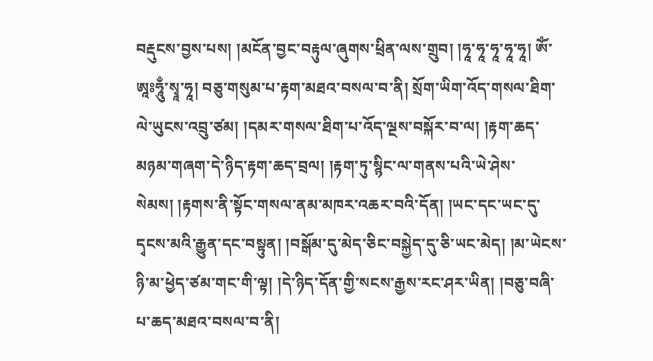བརྡུངས་བྱས་པས། །མངོན་བྱང་བརྟུལ་ཞུགས་ཕྲིན་ལས་གྲུབ། །ཧཱ་ཧཱ་ཧཱ་ཧཱ་ཧཱ། ཨོཾ་ཨཱཿཧཱུྃ་སྭཱ་ཧཱ། བཅུ་གསུམ་པ་རྟག་མཐའ་བསལ་བ་ནི། སྲོག་ཡིག་འོད་གསལ་ཐིག་ལེ་ཡུངས་འབྲུ་ཙམ། །དམར་གསལ་ཐིག་པ་འོད་ལྔས་བསྐོར་བ་ལ། །རྟག་ཆད་མཉམ་གཞག་དེ་ཉིད་རྟག་ཆད་བྲལ། །རྟག་ཏུ་སྙིང་ལ་གནས་པའི་ཡེ་ཤེས་སེམས། །རྟགས་ནི་སྟོང་གསལ་ནམ་མཁར་འཆར་བའི་དོན། །ཡང་དང་ཡང་དུ་དྭངས་མའི་རྒྱུན་དང་བསྟུན། །བསྒོམ་དུ་མེད་ཅིང་བསྐྱེད་དུ་ཅི་ཡང་མེད། །མ་ཡེངས་ཉི་མ་ཕྱེད་ཙམ་གང་གི་ལྟ། །དེ་ཉིད་དོན་གྱི་སངས་རྒྱས་རང་ཤར་ཡིན། །བཅུ་བཞི་པ་ཆད་མཐའ་བསལ་བ་ནི།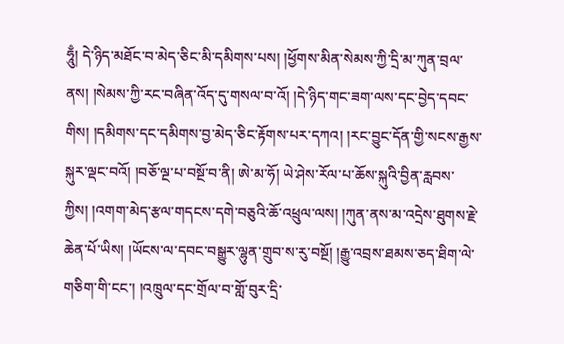ཧཱུྃ། དེ་ཉིད་མཐོང་བ་མེད་ཅིང་མི་དམིགས་པས། །ཕྱོགས་མིན་སེམས་ཀྱི་དྲི་མ་ཀུན་བྲལ་ནས། །སེམས་ཀྱི་རང་བཞིན་འོད་དུ་གསལ་བ་འོ། །དེ་ཉིད་གང་ཟག་ལས་དང་བྱེད་དབང་གིས། །དམིགས་དང་དམིགས་བྱ་མེད་ཅིང་རྟོགས་པར་དཀའ། །རང་བྱུང་དོན་གྱི་སངས་རྒྱས་སྐུར་ལྡང་བའོ། །བཅོ་ལྔ་པ་བསྔོ་བ་ནི། ཨེ་མ་ཧོ། ཡེ་ཤེས་རོལ་པ་ཆོས་སྐུའི་བྱིན་རླབས་ཀྱིས། །འགག་མེད་རྩལ་གདངས་དགེ་བཅུའི་ཆོ་འཕྲུལ་ལས། །ཀུན་ནས་མ་འདྲེས་ཐུགས་རྗེ་ཆེན་པོ་ཡིས། །ཡོངས་ལ་དབང་བསྒྱུར་ལྷུན་གྲུབ་ས་རུ་བསྔོ། །རྒྱུ་འབྲས་ཐམས་ཅད་ཐིག་ལེ་གཅིག་གི་ངང་། །འཁྲུལ་དང་གྲོལ་བ་གློ་བུར་དྲི་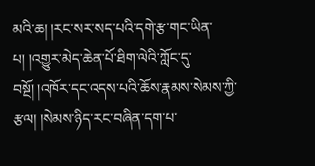མའི་ཆ། །རང་སར་སད་པའི་དགེ་རྩ་གང་ཡིན་པ། །འགྱུར་མེད་ཆེན་པོ་ཐིག་ལེའི་ཀློང་དུ་བསྔོ། །འཁོར་དང་འདས་པའི་ཆོས་རྣམས་སེམས་ཀྱི་རྩལ། །སེམས་ཉིད་རང་བཞིན་དག་པ་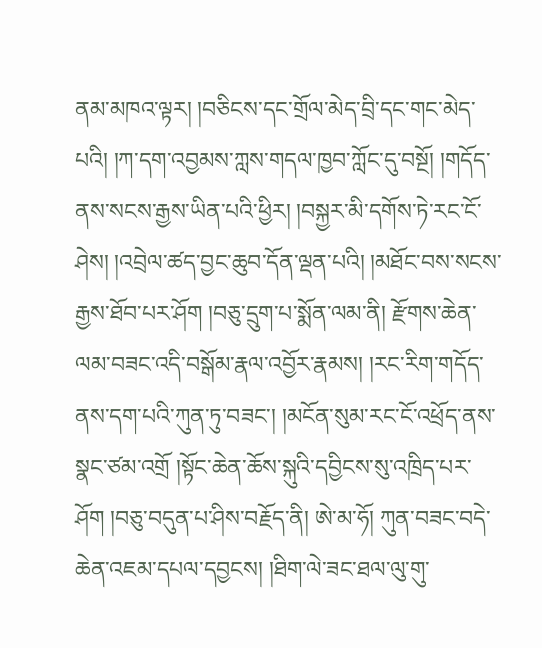ནམ་མཁའ་ལྟར། །བཅིངས་དང་གྲོལ་མེད་བྲི་དང་གང་མེད་པའི། །ཀ་དག་འབྱམས་ཀླས་གདལ་ཁྱབ་ཀློང་དུ་བསྔོ། །གདོད་ནས་སངས་རྒྱས་ཡིན་པའི་ཕྱིར། །བསྐྱར་མི་དགོས་ཏེ་རང་ངོ་ཤེས། །འབྲེལ་ཚད་བྱང་ཆུབ་དོན་ལྡན་པའི། །མཐོང་བས་སངས་རྒྱས་ཐོབ་པར་ཤོག །བཅུ་དྲུག་པ་སྨོན་ལམ་ནི། རྫོགས་ཆེན་ལམ་བཟང་འདི་བསྒོམ་རྣལ་འབྱོར་རྣམས། །རང་རིག་གདོད་ནས་དག་པའི་ཀུན་ཏུ་བཟང་། །མངོན་སུམ་རང་ངོ་འཕྲོད་ནས་སྣང་ཙམ་འགྲོ །སྟོང་ཆེན་ཆོས་སྐུའི་དབྱིངས་སུ་འཁྲིད་པར་ཤོག །བཅུ་བདུན་པ་ཤིས་བརྗོད་ནི། ཨེ་མ་ཧོ། ཀུན་བཟང་བདེ་ཆེན་འཇམ་དཔལ་དབྱངས། །ཐིག་ལེ་ཟང་ཐལ་ལུ་གུ་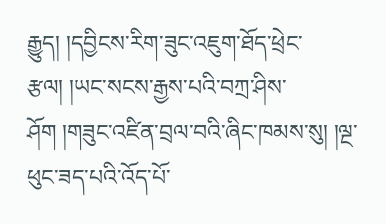རྒྱུད། །དབྱིངས་རིག་ཟུང་འཇུག་ཐོད་ཕྲེང་རྩལ། །ཡང་སངས་རྒྱས་པའི་བཀྲ་ཤིས་ཤོག །གཟུང་འཛིན་བྲལ་བའི་ཞིང་ཁམས་སུ། །ལྔ་ཕུང་ཟད་པའི་འོད་པོ་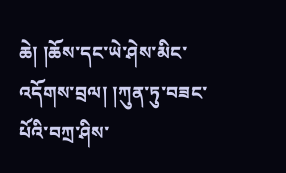ཆེ། །ཆོས་དང་ཡེ་ཤེས་མིང་འདོགས་བྲལ། །ཀུན་ཏུ་བཟང་པོའི་བཀྲ་ཤིས་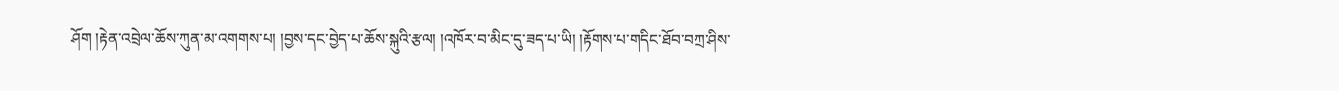ཤོག །རྟེན་འབྲེལ་ཆོས་ཀུན་མ་འགགས་པ། །བྱས་དང་བྱེད་པ་ཆོས་སྐུའི་རྩལ། །འཁོར་བ་མིང་དུ་ཟད་པ་ཡི། །རྟོགས་པ་གདིང་ཐོབ་བཀྲ་ཤིས་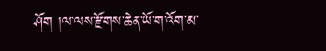ཤོག །ལ་ལས་རྫོགས་ཆེན་ཡོ་ག་འོག་མ་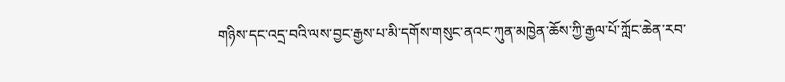གཉིས་དང་འདྲ་བའི་ལས་བྱང་རྒྱས་པ་མི་དགོས་གསུང་ནའང་ཀུན་མཁྱེན་ཆོས་ཀྱི་རྒྱལ་པོ་ཀློང་ཆེན་རབ་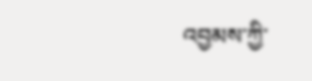འབྱམས་ཀྱི་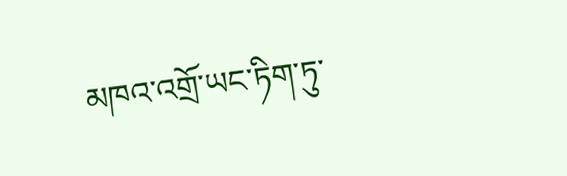མཁའ་འགྲོ་ཡང་ཏིག་ཏུ་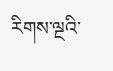རིགས་ལྔའི་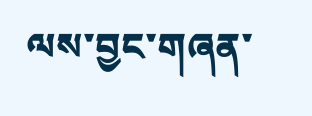ལས་བྱང་གཞན་